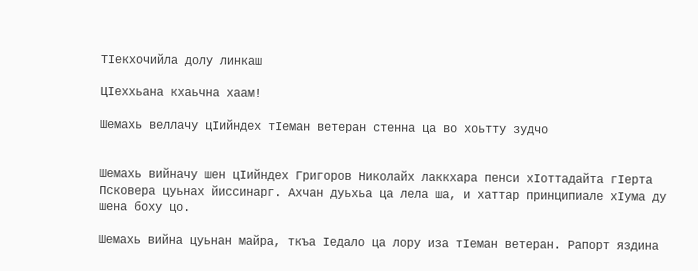ТIекхочийла долу линкаш

ЦIеххьана кхаьчна хаам!

Шемахь веллачу цIийндех тIеман ветеран стенна ца во хоьтту зудчо


Шемахь вийначу шен цIийндех Григоров Николайх лаккхара пенси хIоттадайта гIерта Псковера цуьнах йиссинарг. Ахчан дуьхьа ца лела ша, и хаттар принципиале хIума ду шена боху цо.

Шемахь вийна цуьнан майра, ткъа Iедало ца лору иза тIеман ветеран. Рапорт яздина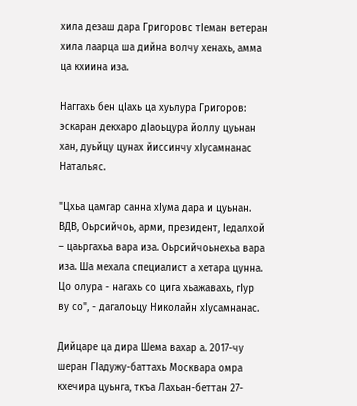хила дезаш дара Григоровс тIеман ветеран хила лаарца ша дийна волчу хенахь, амма ца кхиина иза.

Наггахь бен цIахь ца хуьлура Григоров: эскаран декхаро дIаоьцура йоллу цуьнан хан, дуьйцу цунах йиссинчу хIусамнанас Натальяс.

"Цхьа цамгар санна хIума дара и цуьнан. ВДВ, Оьрсийчоь, арми, президент, Iедалхой – цаьргахьа вара иза. Оьрсийчоьнехьа вара иза. Ша мехала специалист а хетара цунна. Цо олура - нагахь со цига хьажавахь, гIур ву со", - дагалоьцу Николайн хIусамнанас.

Дийцаре ца дира Шема вахар а. 2017-чу шеран ГIадужу-баттахь Москвара омра кхечира цуьнга, ткъа Лахьан-беттан 27-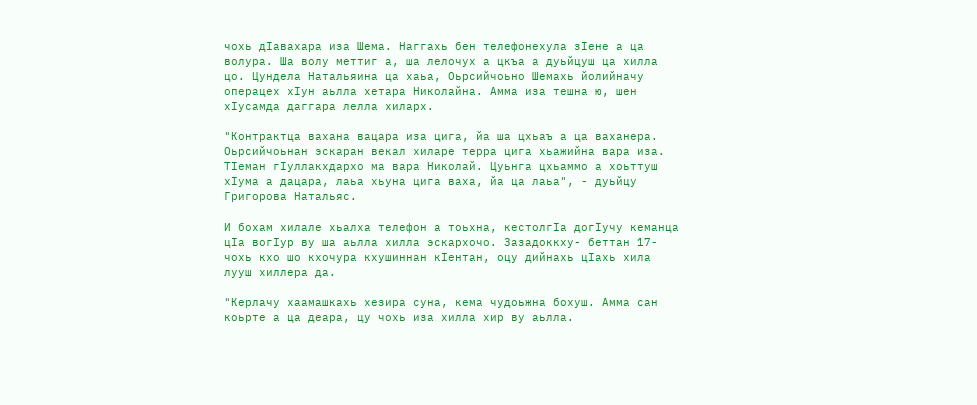чохь дIавахара иза Шема. Наггахь бен телефонехула зIене а ца волура. Ша волу меттиг а, ша лелочух а цкъа а дуьйцуш ца хилла цо. Цундела Натальяина ца хаьа, Оьрсийчоьно Шемахь йолийначу операцех хIун аьлла хетара Николайна. Амма иза тешна ю, шен хIусамда даггара лелла хиларх.

"Контрактца вахана вацара иза цига, йа ша цхьаъ а ца ваханера. Оьрсийчоьнан эскаран векал хиларе терра цига хьажийна вара иза. ТIеман гIуллакхдархо ма вара Николай. Цуьнга цхьаммо а хоьттуш хIума а дацара, лаьа хьуна цига ваха, йа ца лаьа", - дуьйцу Григорова Натальяс.

И бохам хилале хьалха телефон а тоьхна, кестолгIа догIучу кеманца цIа вогIур ву ша аьлла хилла эскархочо. Зазадоккху- беттан 17-чохь кхо шо кхочура кхушиннан кIентан, оцу дийнахь цIахь хила лууш хиллера да.

"Керлачу хаамашкахь хезира суна, кема чудоьжна бохуш. Амма сан коьрте а ца деара, цу чохь иза хилла хир ву аьлла.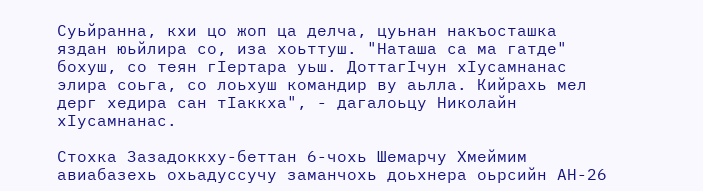Суьйранна, кхи цо жоп ца делча, цуьнан накъосташка яздан юьйлира со, иза хоьттуш. "Наташа са ма гатде" бохуш, со теян гIертара уьш. ДоттагIчун хIусамнанас элира соьга, со лоьхуш командир ву аьлла. Кийрахь мел дерг хедира сан тIаккха", - дагалоьцу Николайн хIусамнанас.

Стохка Зазадоккху-беттан 6-чохь Шемарчу Хмеймим авиабазехь охьадуссучу заманчохь доьхнера оьрсийн АН-26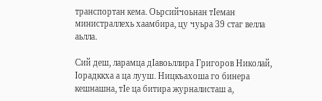транспортан кема. Оьрсийчоьнан тIеман министраллехь хаамбира, цу чуьра 39 стаг велла аьлла.

Сий деш, ларамца дIавоьллира Григоров Николай, Iорадккха а ца лууш. Ницкъахоша го бинера кешнашна, тIе ца битира журналисташ а,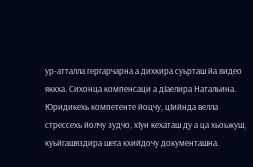ур-атталла гергарчарна а дихкира суьрташ йа видео яккха. Сихонца компенсаци а дIаелира Натальина. Юридикехь компетенте йоцчу, цIийнда велла стрессехь йолчу зудчо, хIун кехаташ ду а ца хьоьжуш, куьйгашяздира шега кхийдочу документашна.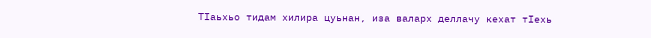ТIаьхьо тидам хилира цуьнан, иза валарх деллачу кехат тIехь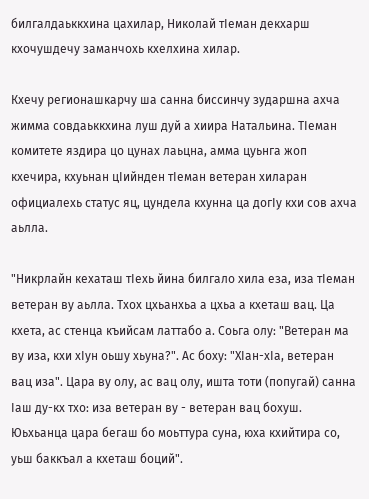билгалдаьккхина цахилар, Николай тIеман декхарш кхочушдечу заманчохь кхелхина хилар.

Кхечу регионашкарчу ша санна биссинчу зударшна ахча жимма совдаьккхина луш дуй а хиира Натальина. ТIеман комитете яздира цо цунах лаьцна, амма цуьнга жоп кхечира, кхуьнан цIийнден тIеман ветеран хиларан официалехь статус яц, цундела кхунна ца догIу кхи сов ахча аьлла.

"Никрлайн кехаташ тIехь йина билгало хила еза, иза тIеман ветеран ву аьлла. Тхох цхьанхьа а цхьа а кхеташ вац. Ца кхета, ас стенца къийсам латтабо а. Соьга олу: "Ветеран ма ву иза, кхи хIун оьшу хьуна?". Ас боху: "ХIан-хIа, ветеран вац иза". Цара ву олу, ас вац олу, ишта тоти (попугай) санна Iаш ду-кх тхо: иза ветеран ву - ветеран вац бохуш. Юьхьанца цара бегаш бо моьттура суна, юха кхийтира со, уьш баккъал а кхеташ боций".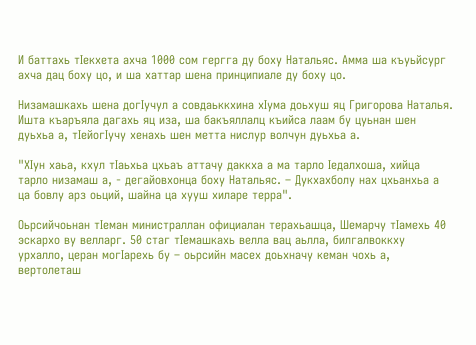И баттахь тIекхета ахча 1000 сом гергга ду боху Натальяс. Амма ша къуьйсург ахча дац боху цо, и ша хаттар шена принципиале ду боху цо.

Низамашкахь шена догIучул а совдаьккхина хIума доьхуш яц Григорова Наталья. Ишта къаръяла дагахь яц иза, ша бакъяллалц къийса лаам бу цуьнан шен дуьхьа а, тIейогIучу хенахь шен метта нислур волчун дуьхьа а.

"ХIун хаьа, кхул тIаьхьа цхьаъ аттачу даккха а ма тарло Iедалхоша, хийца тарло низамаш а, - дегайовхонца боху Натальяс. – Дукхахболу нах цхьанхьа а ца бовлу арз оьций, шайна ца хууш хиларе терра".

Оьрсийчоьнан тIеман министраллан официалан терахьашца, Шемарчу тIамехь 40 эскархо ву велларг. 50 стаг тIемашкахь велла вац аьлла, билгалвоккху урхалло, церан могIарехь бу – оьрсийн масех доьхначу кеман чохь а, вертолеташ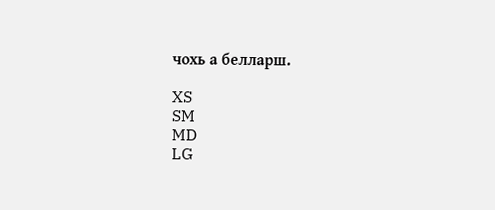чохь а белларш.

XS
SM
MD
LG